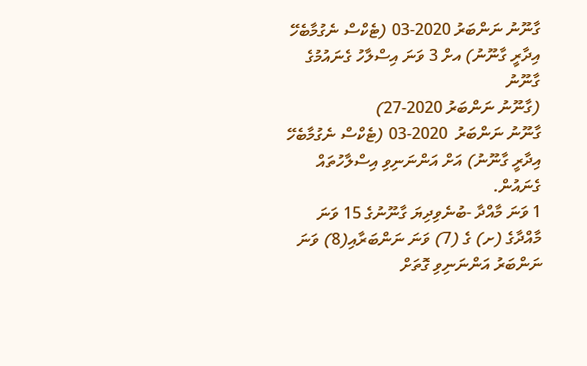ގާނޫނު ނަންބަރު 2020-03 (ޓެކްސް ނެގުމާބެހޭ އިދާރީ ގާނޫނު) އށް 3 ވަނަ އިސްލާހު ގެނައުމުގެ ގާނޫނު
(ގާނޫނު ނަންބަރު 2020-27)
ގާނޫނު ނަންބަރު  2020-03 (ޓެކްސް ނެގުމާބެހޭ އިދާރީ ގާނޫނު) އަށް އަންނަނިވި އިސްލާހުތައް ގެނައުން.
1 ވަނަ މާއްދާ -ބުނެވިދިޔަ ގާނޫނުގެ 15 ވަނަ މާއްދާގެ (ށ) ގެ (7) ވަނަ ނަންބަރާއި(8) ވަނަ ނަންބަރު އަންނަނިވި ގޮތަށް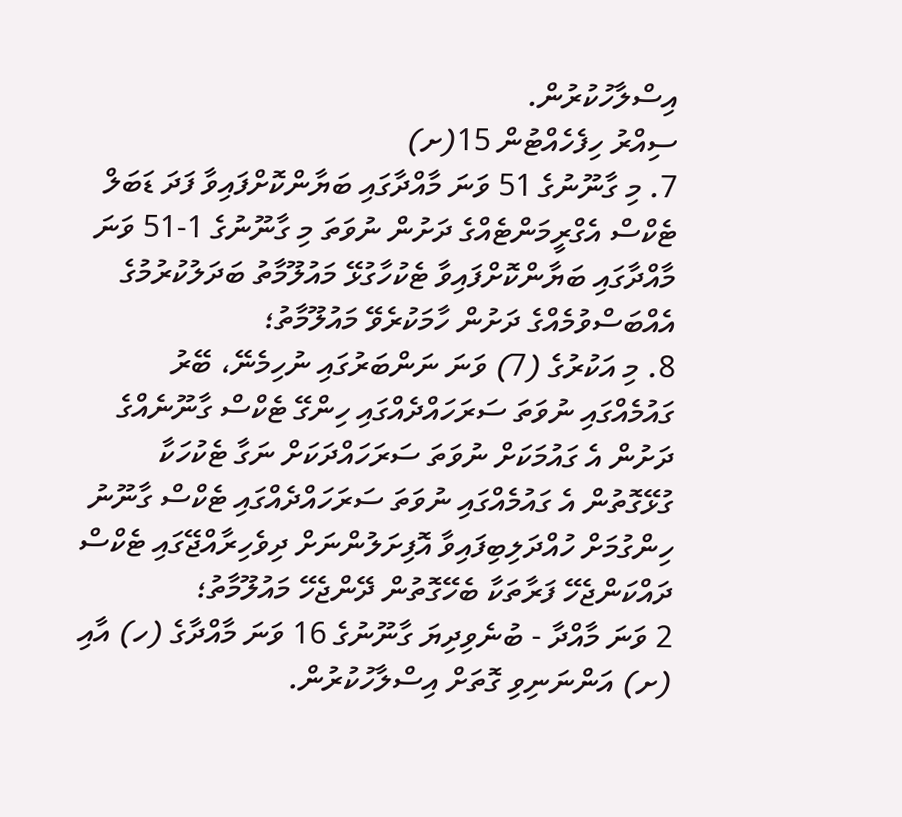އިސްލާހުކުރުން.
ސިއްރު ހިފެހެއްޓުން 15(ށ)
7. މި ގާނޫނުގެ 51 ވަނަ މާއްދާގައި ބަޔާންކޮށްފައިވާ ފަދަ ޑަބަލް ޓެކްސް އެގްރީމަންޓެއްގެ ދަށުން ނުވަތަ މި ގާނޫނުގެ 1-51 ވަނަ މާއްދާގައި ބަޔާންކޮށްފައިވާ ޓެކުހާގުޅޭ މައުލޫމާތު ބަދަލުކުރުމުގެ އެއްބަސްވުމެއްގެ ދަށުން ހާމަކުރެވޭ މައުލޫމާތު؛
8. މި އަކުރުގެ (7) ވަނަ ނަންބަރުގައި ނުހިމެނޭ، ބޭރު ގައުމެއްގައި ނުވަތަ ސަރަހައްދެއްގައި ހިންގޭ ޓެކްސް ގާނޫނެއްގެ ދަށުން އެ ގައުމަކަށް ނުވަތަ ސަރަހައްދަކަށް ނަގާ ޓެކުހަކާ ގުޅޭގޮތުން އެ ގައުމެއްގައި ނުވަތަ ސަރަހައްދެއްގައި ޓެކްސް ގާނޫނު ހިންގުމަށް ހުއްދަލިބިފައިވާ އޮފިށަލުންނަށް ދިވެހިރާއްޖޭގައި ޓެކްސް ދައްކަންޖެހޭ ފަރާތަކާ ބެހޭގޮތުން ދޭންޖެހޭ މައުލޫމާތު؛
2 ވަނަ މާއްދާ - ބުނެވިދިޔަ ގާނޫނުގެ 16 ވަނަ މާއްދާގެ (ހ) އާއި (ށ) އަންނަނިވި ގޮތަށް އިސްލާހުކުރުން.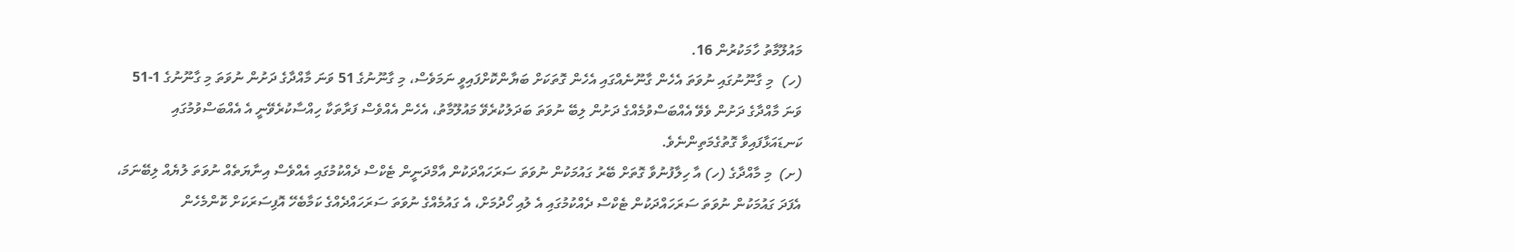މައުލޫމާތު ހާމަކުރުން 16.
(ހ)  މި ގާނޫނުގައި ނުވަތަ އެހެން ގާނޫނެއްގައި އެހެން ގޮތަކަށް ބަޔާންކޮށްފައިވީ ނަމަވެސް، މި ގާނޫނުގެ 51 ވަނަ މާއްދާގެ ދަށުން ނުވަތަ މި ގާނޫނުގެ 1-51 ވަނަ މާއްދާގެ ދަށުން ވެވޭ އެއްބަސްވުމެއްގެ ދަށުން ލިބޭ ނުވަތަ ބަދަލުކުރެވޭ މައުލޫމާތު، އެހެން އެއްވެސް ފަރާތަކާ ހިއްސާކުރެވޭނީ އެ އެއްބަސްވުމުގައި ކަނޑައަޅާފައިވާ ގޮތުގެމަތިންނެވެ.
(ށ)  މި މާއްދާގެ (ހ) އާ ހިލާފުނުވާ ގޮތަށް ބޭރު ގައުމަކުން ނުވަތަ ސަރަހައްދަކުން އާމްދަނީން ޓެކްސް ދެއްކުމުގައި އެއްވެސް އިނާޔަތެއް ނުވަތަ ލުޔެއް ލިބޭނަމަ، އެފަދަ ގައުމަކުން ނުވަތަ ސަރަހައްދަކުން ޓެކްސް ދެއްކުމުގައި އެ ލުއި ހޯދުމަށް، އެ ގައުމެއްގެ ނުވަތަ ސަރަހައްދެއްގެ ކަމާބެހޭ އޮފިސަރަކަށް ކޮންމެހެން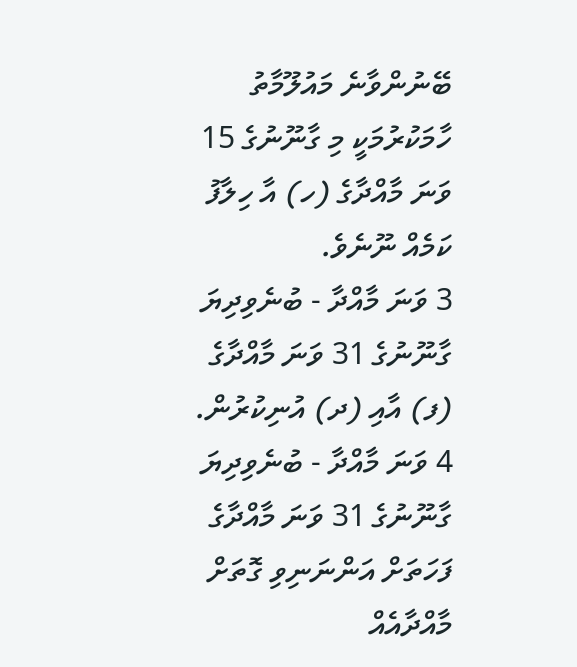ބޭނުންވާނެ މައުލޫމާތު ހާމަކުރުމަކީ މި ގާނޫނުގެ 15 ވަނަ މާއްދާގެ (ހ) އާ ހިލާފު ކަމެއް ނޫނެވެ.
3 ވަނަ މާއްދާ - ބުނެވިދިޔަ ގާނޫނުގެ 31 ވަނަ މާއްދާގެ (ފ) އާއި (ދ) އުނިކުރުން.
4 ވަނަ މާއްދާ - ބުނެވިދިޔަ ގާނޫނުގެ 31 ވަނަ މާއްދާގެ ފަހަތަށް އަންނަނިވި ގޮތަށް މާއްދާއެއް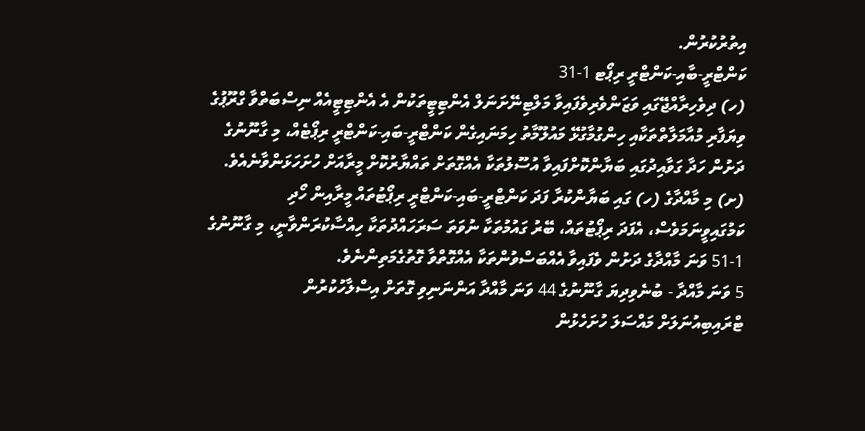އިތުރުކުރުން.
ކަންޓްރީ-ބާއި-ކަންޓްރީ ރިޕޯޓ 1-31
(ހ) ދިވެހިރާއްޖޭގައި ވަޒަންވެރިވެފައިވާ މަލްޓިނޭށަނަލް އެންޓިޓީތަކުން އެ އެންޓިޓީއެއް ނިސްބަތްވާ ގްރޫޕުގެ ވިޔަފާރި މުއާމަލާތްތަކާއި ހިންގުމާގުޅޭ މައުލޫމާތު ހިމަނައިގެން ކަންޓްރީ-ބައި-ކަންޓްރީ ރިޕޯޓެއް، މި ގާނޫނުގެ ދަށުން ހަދާ ގަވާއިދުގައި ބަޔާންކޮށްފައިވާ އުސޫލުތަކާ އެއްގޮތަށް ތައްޔާރުކޮށް މީރާއަށް ހުށަހަޅަންވާނެއެވެ.
(ށ) މި މާއްދާގެ (ހ) ގައި ބަޔާންކުރާ ފަދަ ކަންޓްރީ-ބައި-ކަންޓްރީ ރިޕޯޓުތައް މީރާއިން ހޯދި ކަމުގައިވީނަމަވެސް، އެފަދަ ރިޕޯޓުތައް، ބޭރު ގައުމުތަކާ ނުވަތަ ސަރަހައްދުތަކާ ހިއްސާކުރަންވާނީ، މި ގާނޫނުގެ 1-51 ވަނަ މާއްދާގެ ދަށުން ވެފައިވާ އެއްބަސްވުންތަކާ އެއްގޮތްވާ ގޮތުގެމަތިންނެވެ.
5 ވަނަ މާއްދާ - ބުނެވިދިޔަ ގާނޫނުގެ 44 ވަނަ މާއްދާ އަންނަނިވި ގޮތަށް އިސްލާހުކުރުން
ޓްރައިބިއުނަލަށް މައްސަލަ ހުށަހެޅުން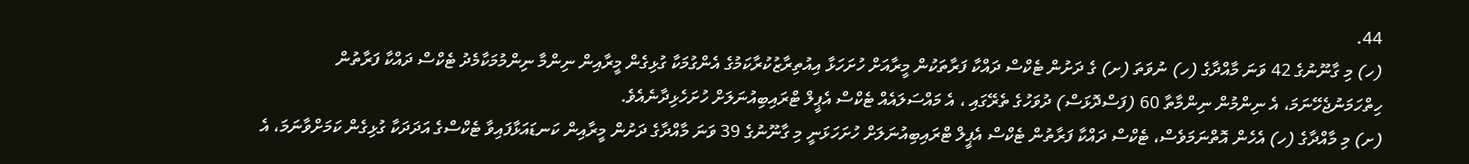44.
(ހ) މި ގާނޫނުގެ 42 ވަނަ މާއްދާގެ (ހ) ނުވަތަ (ށ) ގެ ދަށުން ޓެކްސް ދައްކާ ފަރާތަކުން މީރާއަށް ހުށަހަޅާ އިއުތިރާޒުކުރާކަމުގެ އެންގުމަކާ ގުޅިގެން މީރާއިން ނިންމާ ނިންމުމަކާމެދު ޓެކްސް ދައްކާ ފަރާތުން ހިތްހަމަނުޖެހޭނަމަ، އެ ނިންމުން ނިންމާތާ 60 (ފަސްދޮޅަސް) ދުވަހުގެ ތެރޭގައި ، އެ މައްސަލައެއް ޓެކްސް އެޕީލް ޓްރައިބިއުނަލަށް ހުށަހެޅިދާނެއެވެ.
(ށ) މި މާއްދާގެ (ހ) އެހެން އޮތްނަމަވެސް، ޓެކްސް ދައްކާ ފަރާތުން ޓެކްސް އެޕީލް ޓްރައިބިއުނަލަށް ހުށަހަޅަނީ މި ގާނޫނުގެ 39 ވަނަ މާއްދާގެ ދަށުން މީރާއިން ކަނޑައަޅާފައިވާ ޓެކްސްގެ އަދަދަކާ ގުޅިގެން ކަމަށްވާނަމަ، އެ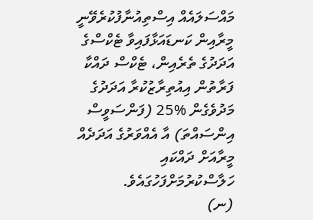މައްސަލައެއް އިސްތިއުނާފުކުރެވޭނީ މީރާއިން ކަނޑައަޅާފައިވާ ޓެކްސްގެ އަދަދުގެ ތެރެއިން، ޓެކްސް ދައްކާ ފަރާތުން އިއުތިރާޒުކުރާ އަދަދުގެ މަދުވެގެން %25 (ފަންސަވީސް އިންސައްތަ) އާ އެއްވަރުގެ އަދަދެއް މީރާއަށް ދައްކައި ހަލާސްކުރުމަށްފަހުގައެވެ.
(ނ)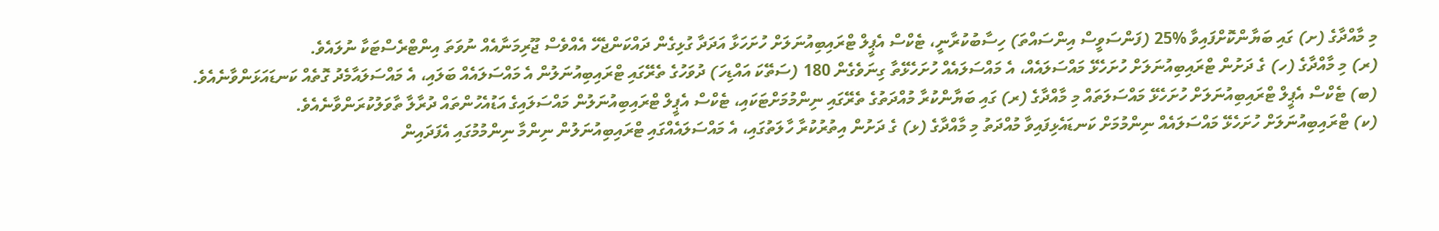މި މާއްދާގެ (ށ) ގައި ބަޔާންކޮށްފައިވާ %25 (ފަންސަވީސް އިންސައްތަ) ހިސާބުކުރާނީ، ޓެކްސް އެޕީލް ޓްރައިބިއުނަލަށް ހުށަހަޅާ އަދަދާ ގުޅިގެން ދައްކަންޖެހޭ އެއްވެސް ޖޫރިމަނާއެއް ނުވަތަ އިންޓްރެސްޓަކާ ނުލައެވެ.
(ރ) މި މާއްދާގެ (ހ) ގެ ދަށުން ޓްރައިބިއުނަލަށް ހުށަހެޅޭ މައްސަލައެއް، އެ މައްސަލައެއް ހުށަހެޅޭތާ ގިނަވެގެން 180 (ސަތޭކަ އައްޑިހަ) ދުވަހުގެ ތެރޭގައި ޓްރައިބިއުނަލުން އެ މައްސަލައެއް ބަލައި، އެ މައްސަލައާމެދު ގޮތެއް ކަނޑައަޅަންވާނެއެވެ.
(ބ) ޓެކްސް އެޕީލް ޓްރައިބިއުނަލަށް ހުށަހެޅޭ މައްސަލަތައް މި މާއްދާގެ (ރ) ގައި ބަޔާންކުރާ މުއްދަތުގެ ތެރޭގައި ނިންމުމަށްޓަކައި، ޓެކްސް އެޕީލް ޓްރައިބިއުނަލުން މައްސަލައިގެ އަޑުއެހުންތައް ދުރާލާ ތާވަލުކުރަންވާނެއެވެ.
(ކ) ޓްރައިބިއުނަލަށް ހުށަހެޅޭ މައްސަލައެއް ނިންމުމަށް ކަނޑައެޅިފައިވާ މުއްދަތު މި މާއްދާގެ (ޅ) ގެ ދަށުން އިތުރުކުރާ ހާލަތުގައި، އެ މައްސަލައެއްގައި ޓްރައިބިއުނަލުން ނިންމާ ނިންމުމުގައި އެފަދައިން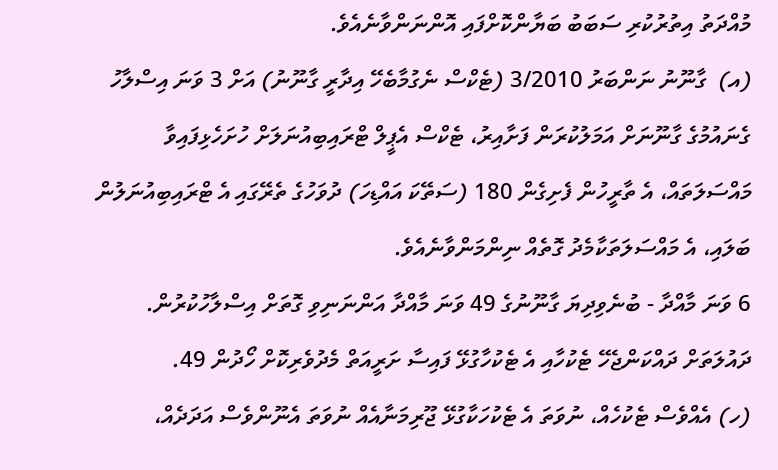މުއްދަތު އިތުރުކުރި ސަބަބު ބަޔާންކޮށްފައި އޮންނަންވާނެއެވެ.
(އ)  ގާނޫނު ނަންބަރު 3/2010 (ޓެކްސް ނެގުމާބެހޭ އިދާރީ ގާނޫނު) އަށް 3 ވަނަ އިސްލާހު ގެނައުމުގެ ގާނޫނަށް އަމަލުކުރަން ފަށާއިރު، ޓެކްސް އެޕީލް ޓްރައިބިއުނަލަށް ހުށަހެޅިފައިވާ މައްސަލަތައް، އެ ތާރީހުން ފެށިގެން 180 (ސަތޭކަ އައްޑިހަ) ދުވަހުގެ ތެރޭގައި އެ ޓްރައިބިއުނަލުން ބަލައި، އެ މައްސަލަތަކާމެދު ގޮތެއް ނިންމަންވާނެއެވެ.
6 ވަނަ މާއްދާ - ބުނެވިދިޔަ ގާނޫނުގެ 49 ވަނަ މާއްދާ އަންނަނިވި ގޮތަށް އިސްލާހުކުރުން.
ދައުލަތަށް ދައްކަންޖެހޭ ޓެކުހާއި އެ ޓެކުހާގުޅޭ ފައިސާ ށަރީއަތް މެދުވެރިކޮށް ހޯދުން 49.
(ހ) އެއްވެސް ޓެކުހެއް، ނުވަތަ އެ ޓެކުހަކާގުޅޭ ޖޫރިމަނާއެއް ނުވަތަ އެނޫންވެސް އަދަދެއް،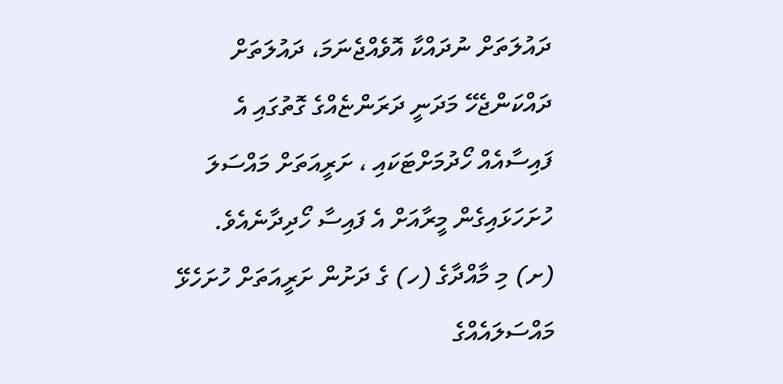ދައުލަތަށް ނުދައްކާ އޮވެއްޖެނަމަ، ދައުލަތަށް ދައްކަންޖެހޭ މަދަނީ ދަރަންޏެއްގެ ގޮތުގައި އެ ފައިސާއެއް ހޯދުމަށްޓަކައި ، ށަރީއަތަށް މައްސަލަ ހުށަހަޅައިގެން މީރާއަށް އެ ފައިސާ ހޯދިދާނެއެވެ.
(ށ) މި މާއްދާގެ (ހ) ގެ ދަށުން ށަރީއަތަށް ހުށަހެޅޭ މައްސަލައެއްގެ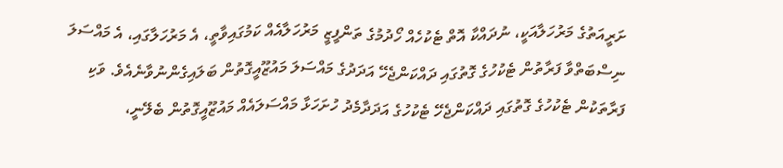ށަރީއަތުގެ މަރުހަލާއަކީ، ނުދައްކާ އޮތް ޓެކުހެއް ހޯދުމުގެ ތަންފީޒީ މަރުހަލާއެއް ކަމުގައިވާތީ، އެ މަރުހަލާގައި، އެ މައްސަލަ ނިސްބަތްވާ ފަރާތުން ޓެކުހުގެ ގޮތުގައި ދައްކަންޖެހޭ އަދަދުގެ މައްސަލަ މައުޒޫއީގޮތުން ބަލައިގެންނުވާނެއެވެ. ވަކި ފަރާތަކުން ޓެކުހުގެ ގޮތުގައި ދައްކަންޖެހޭ ޓެކުހުގެ އަދަދާމެދު ހުށަހަޅާ މައްސަލައެއް މައުޒޫއީގޮތުން ބެލޭނީ،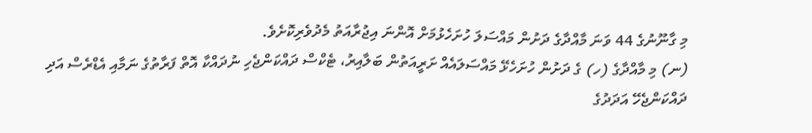މި ގާނޫނުގެ 44 ވަނަ މާއްދާގެ ދަށުން މައްސަލަ ހުށަހެޅުމަށް އޮންނަ އިޖުރާއަތު މެދުވެރިކޮށެވެ.
(ނ) މި މާއްދާގެ (ހ) ގެ ދަށުން ހުށަހެޅޭ މައްސަލައެއް ށަރީއަތުން ބަލާއިރު، ޓެކްސް ދައްކަންޖެހި ނުދައްކާ އޮތް ފަރާތުގެ ނަމާއި އެޑްރެސް އަދި ދައްކަންޖެހޭ އަދަދުގެ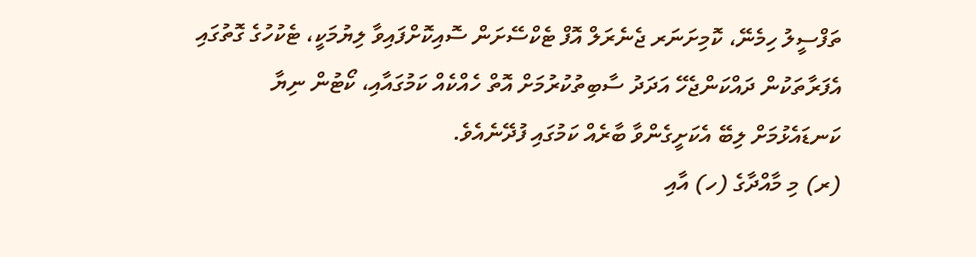ތަފްސީލު ހިމެނޭ، ކޮމިށަނަރ ޖެނެރަލް އޮފް ޓެކްސޭށަން ސޮއިކޮށްފައިވާ ލިޔުމަކީ، ޓެކުހުގެ ގޮތުގައި އެފަރާތަކުން ދައްކަންޖެހޭ އަދަދު ސާބިތުކުރުމަށް އޮތް ހެއްކެއް ކަމުގައާއި، ކޯޓުން ނިޔާ ކަނޑައެޅުމަށް ލިބޭ އެކަށީގެންވާ ބާރެއް ކަމުގައި ފުދޭނެއެވެ.
(ރ) މި މާއްދާގެ (ހ) އާއި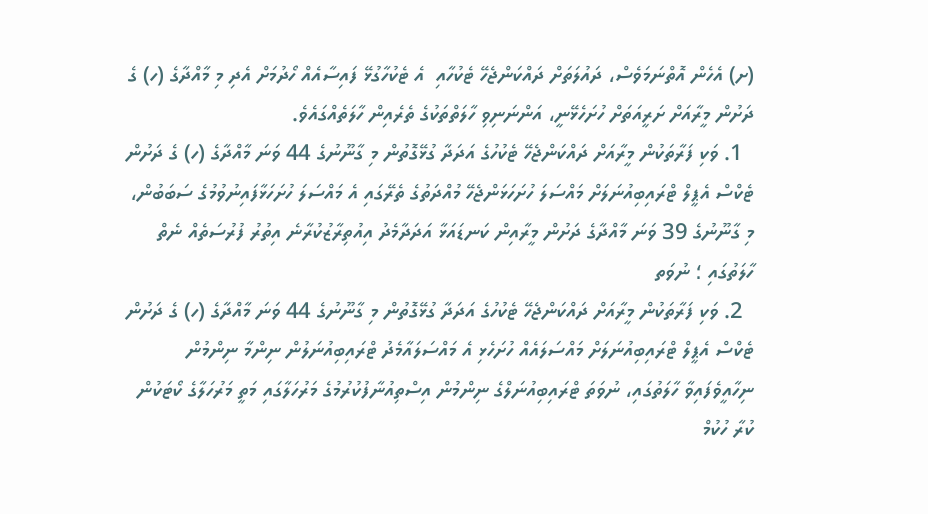(ށ) އެހެން އޮތްނަމަވެސް، ދައުލަތަށް ދައްކަންޖެހޭ ޓެކުހާއި  އެ ޓެކުހާގުޅޭ ފައިސާއެއް ހޯދުމަށް އެދި މި މާއްދާގެ (ހ) ގެ ދަށުން މީރާއަށް ށަރީއަތަށް ހުށަހެޅޭނީ، އަންނަނިވި ހާލަތްތަކުގެ ތެރެއިން ހާލަތެއްގައެވެ.
  1. ވަކި ފަރާތަކުން މީރާއަށް ދައްކަންޖެހޭ ޓެކުހުގެ އަދަދާ ގުޅޭގޮތުން މި ގާނޫނުގެ 44 ވަނަ މާއްދާގެ (ހ) ގެ ދަށުން ޓެކްސް އެޕީލް ޓްރައިބިއުނަލަށް މައްސަލަ ހުށަހަޅަންޖެހޭ މުއްދަތުގެ ތެރޭގައި އެ މައްސަލަ ހުށަހަޅާފައިނުވުމުގެ ސަބަބުން، މި ގާނޫނުގެ 39 ވަނަ މާއްދާގެ ދަށުން މީރާއިން ކަނޑައަޅާ އަދަދާމެދު އިއުތިރާޒުކުރާނެ އިތުރު ފުރުސަތެއް ނެތް ހާލަތުގައި ؛ ނުވަތ
  2. ވަކި ފަރާތަކުން މީރާއަށް ދައްކަންޖެހޭ ޓެކުހުގެ އަދަދާ ގުޅޭގޮތުން މި ގާނޫނުގެ 44 ވަނަ މާއްދާގެ (ހ) ގެ ދަށުން ޓެކްސް އެޕީލް ޓްރައިބިއުނަލަށް މައްސަލައެއް ހުށަހެޅި އެ މައްސަލައާމެދު ޓްރައިބިއުނަލުން ނިންމާ ނިންމުން ނިހާއީވެފައިވާ ހާލަތުގައި، ނުވަތަ ޓްރައިބިއުނަލްގެ ނިންމުން އިސްތިއުނާފުކުރުމުގެ މަރުހަލާގައި މަތީ މަރުހަލާގެ ކޯޓަކުން ކުރާ ހުކުމް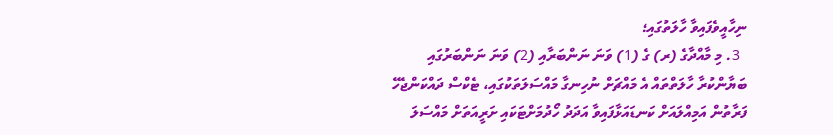ނިހާއީވެފައިވާ ހާލަތުގައި؛
  3. މި މާއްދާގެ (ރ) ގެ (1) ވަނަ ނަންބަރާއި (2) ވަނަ ނަންބަރުގައި ބަޔާންކުރާ ހާލަތްތައް އެ މައްޗަށް ނުހިނގާ މައްސަލަތަކުގައި، ޓެކްސް ދައްކަންޖެހޭ ފަރާތުން އަމިއްލައަށް ކަނޑައަޅާފައިވާ އަދަދު ހޯދުމަށްޓަކައި ށަރީއަތަށް މައްސަލަ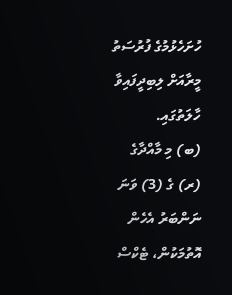ހުށަހެޅުމުގެ ފުރުސަތު މީރާއަށް ލިބިދީފައިވާ ހާލަތުގައި.
(ބ) މި މާއްދާގެ (ރ) ގެ (3) ވަނަ ނަންބަރު އެހެން އޮތުމަކުން، ޓެކްސް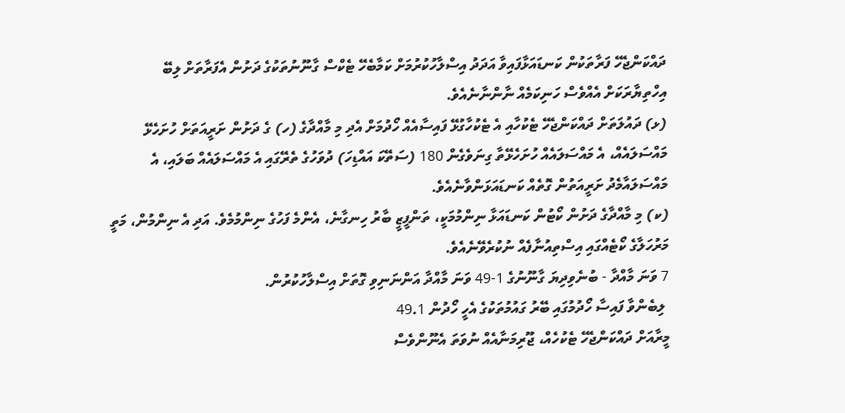ދައްކަންޖެހޭ ފަރާތަކުން ކަނޑައަޅާފައިވާ އަދަދު އިސްލާހުކުރުމަށް ކަމާބެހޭ ޓެކްސް ގާނޫނުތަކުގެ ދަށުން އެފަރާތަށް ލިބޭ އިހްތިޔާރަކަށް އެއްވެސް ހަނިކަމެއް ނާންނާނެއެވެ.
(ޅ) ދައުލަތަށް ދައްކަންޖެހޭ ޓެކުހާއި އެ ޓެކުހާގުޅޭ ފައިސާއެއް ހޯދުމަށް އެދި މި މާއްދާގެ (ހ) ގެ ދަށުން ށަރީއަތަށް ހުށަހެޅޭ މައްސަލައެއް، އެ މައްސަލައެއް ހުށަހެޅޭތާ ގިނަވެގެން 180 (ސަތޭކަ އައްޑިހަ) ދުވަހުގެ ތެރޭގައި އެ މައްސަލައެއް ބަލައި، އެ މައްސަލައާމެދު ށަރީއަތުން ގޮތެއް ކަނޑައަޅަންވާނެއެވެ.
(ކ) މި މާއްދާގެ ދަށުން ކޯޓުން ކަނޑައަޅާ ނިންމުމަކީ، ތަންފީޒީ ބާރު ހިނގާނެ، އެންމެ ފަހުގެ ނިންމުމެވެ. އަދި އެ ނިންމުން، މަތީ މަރުހަލާގެ ކޯޓެއްގައި އިސްތިއުނާފެއް ނުކުރެވޭނެއެވެ.
7 ވަނަ މާއްދާ - ބުނެވިދިޔަ ގާނޫނުގެ 1-49 ވަނަ މާއްދާ އަންނަނިވި ގޮތަށް އިސްލާހުކުރުން.
 ލިބެންވާ ފައިސާ ހޯދުމުގައި ބޭރު ގައުމުތަކުގެ އެހީ ހޯދުން 49.1
މީރާއަށް ދައްކަންޖެހޭ ޓެކުހެއް، ޖޫރިމަނާއެއް ނުވަތަ އެނޫންވެސް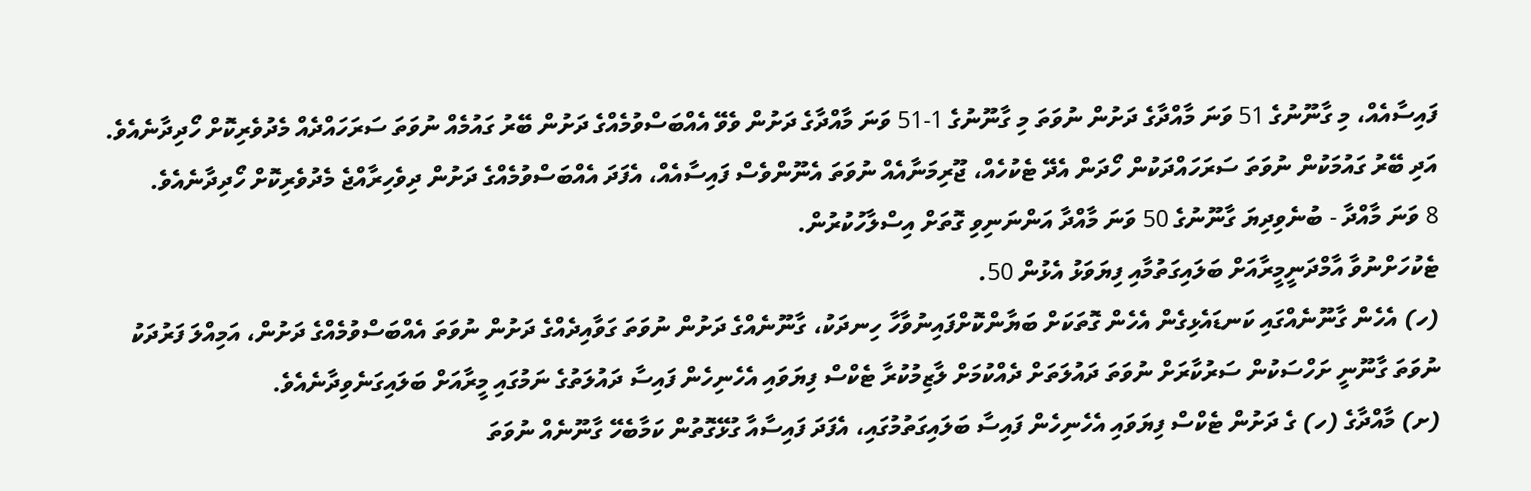ފައިސާއެއް، މި ގާނޫނުގެ 51 ވަނަ މާއްދާގެ ދަށުން ނުވަތަ މި ގާނޫނުގެ 1-51 ވަނަ މާއްދާގެ ދަށުން ވެވޭ އެއްބަސްވުމެއްގެ ދަށުން ބޭރު ގައުމެއް ނުވަތަ ސަރަހައްދެއް މެދުވެރިކޮށް ހޯދިދާނެއެވެ. އަދި ބޭރު ގައުމަކުން ނުވަތަ ސަރަހައްދަކުން ހޯދަން އެދޭ ޓެކުހެއް، ޖޫރިމަނާއެއް ނުވަތަ އެނޫންވެސް ފައިސާއެއް، އެފަދަ އެއްބަސްވުމެއްގެ ދަށުން ދިވެހިރާއްޖެ މެދުވެރިކޮށް ހޯދިދާނެއެވެ.
8 ވަނަ މާއްދާ - ބުނެވިދިޔަ ގާނޫނުގެ 50 ވަނަ މާއްދާ އަންނަނިވި ގޮތަށް އިސްލާހުކުރުން.
ޓެކުހަށްނުވާ އާމްދަނީމީރާއަށް ބަލައިގަތުމާއި ފިޔަވަޅު އެޅުން 50.
(ހ) އެހެން ގާނޫނެއްގައި ކަނޑައެޅިގެން އެހެން ގޮތަކަށް ބަޔާންކޮށްފައިނުވާހާ ހިނދަކު، ގާނޫނެއްގެ ދަށުން ނުވަތަ ގަވާއިދެއްގެ ދަށުން ނުވަތަ އެއްބަސްވުމެއްގެ ދަށުން، އަމިއްލަ ފަރުދަކު ނުވަތަ ގާނޫނީ ށަހްސަކުން ސަރުކާރަށް ނުވަތަ ދައުލަތަށް ދެއްކުމަށް ލާޒިމުކުރާ ޓެކްސް ފިޔަވައި އެހެނިހެން ފައިސާ ދައުލަތުގެ ނަމުގައި މީރާއަށް ބަލައިގަނެވިދާނެއެވެ.
(ށ) މާއްދާގެ (ހ) ގެ ދަށުން ޓެކްސް ފިޔަވައި އެހެނިހެން ފައިސާ ބަލައިގަތުމުގައި، އެފަދަ ފައިސާއާ ގުޅޭގޮތުން ކަމާބެހޭ ގާނޫނެއް ނުވަތަ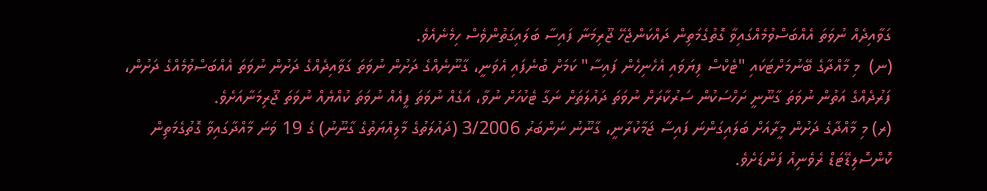ގަވާއިދެއް ނުވަތަ އެއްބަސްވުމެއްގައިވާ ގޮތުގެމަތިން ދައްކަންޖެހޭ ޖޫރިމަނާ ފައިސާ ބަލައިގަތުންވެސް ހިމެނެއެވެ.
(ނ)  މި މާއްދާގެ ބޭނުމަށްޓަކައި "ޓެކްސް ފިޔަވައި އެހެނިހެން ފައިސާ" ކަމަށް ބުނެފައި އެވަނީ، ގާނޫނެއްގެ ދަށުން ނުވަތަ ގަވާއިދެއްގެ ދަށުން ނުވަތަ އެއްބަސްވުމެއްގެ ދަށުން، ފަރުދެއްގެ އަތުން ނުވަތަ ގާނޫނީ ށަހްސަކުން ސަރުކާރަށް ނުވަތަ ދައުލަތަށް ނަގާ ޓެކުހަށް ނުވާ، އަގެއް ނުވަތަ ފީއެއް ނުވަތަ ކުއްޔެއް ނުވަތަ ޖޫރިމަނާއަށެވެ.
(ރ) މި މާއްދާގެ ދަށުން މީރާއަށް ބަލައިގަންނަ ފައިސާ ޖަމާކުރާނީ، ގާނޫނު ނަންބަރު 3/2006 (ދައުލަތުގެ މާލިއްޔަތުގެ ގާނޫނު) ގެ 19 ވަނަ މާއްދާގައިވާ ގޮތުގެމަތިން ކޮންސޮލިޑޭޓަޑް ރެވެނިއު ފަންޑަށެވެ.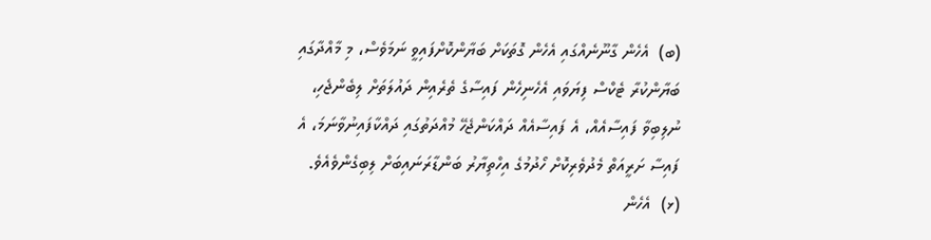(ބ)  އެހެން ގާނޫނެއްގައި އެހެން ގޮތަކަށް ބަޔާންކޮށްފައިވީ ނަމަވެސް، މި މާއްދާގައި ބަޔާންކުރާ ޓެކްސް ފިޔަވައި އެހެނިހެން ފައިސާގެ ތެރެއިން ދައުލަތަށް ލިބެންޖެހި، ނުލިބިވާ ފައިސާއެއް، އެ ފައިސާއެއް ދައްކަންޖެހޭ މުއްދަތުގައި ދައްކާފައިނުވާނަމަ، އެ ފައިސާ ށަރީއަތް މެދުވެރިކޮށް ހޯދުމުގެ އިހްތިޔާރު ބަންޑާރަނައިބަށް ލިބިގެންވެއެވެ.
(ޅ)  އެހެން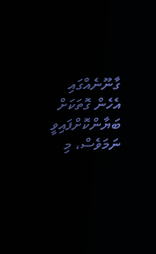ގާނޫނެއްގައި އެހެން ގޮތަކަށް ބަޔާންކޮށްފައިވީ ނަމަވެސް، މި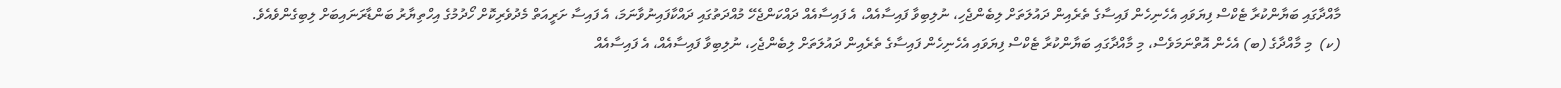މާއްދާގައި ބަޔާންކުރާ ޓެކްސް ފިޔަވައި އެހެނިހެން ފައިސާގެ ތެރެއިން ދައުލަތަށް ލިބެންޖެހި، ނުލިބިވާ ފައިސާއެއް، އެ ފައިސާއެއް ދައްކަންޖެހޭ މުއްދަތުގައި ދައްކާފައިނުވާނަމަ، އެ ފައިސާ ށަރީއަތް މެދުވެރިކޮށް ހޯދުމުގެ އިހްތިޔާރު ބަންޑާރަނައިބަށް ލިބިގެންވެއެވެ.
(ކ)  މި މާއްދާގެ (ބ) އެހެން އޮތްނަމަވެސް، މި މާއްދާގައި ބަޔާންކުރާ ޓެކްސް ފިޔަވައި އެހެނިހެން ފައިސާގެ ތެރެއިން ދައުލަތަށް ލިބެންޖެހި، ނުލިބިވާ ފައިސާއެއް، އެ ފައިސާއެއް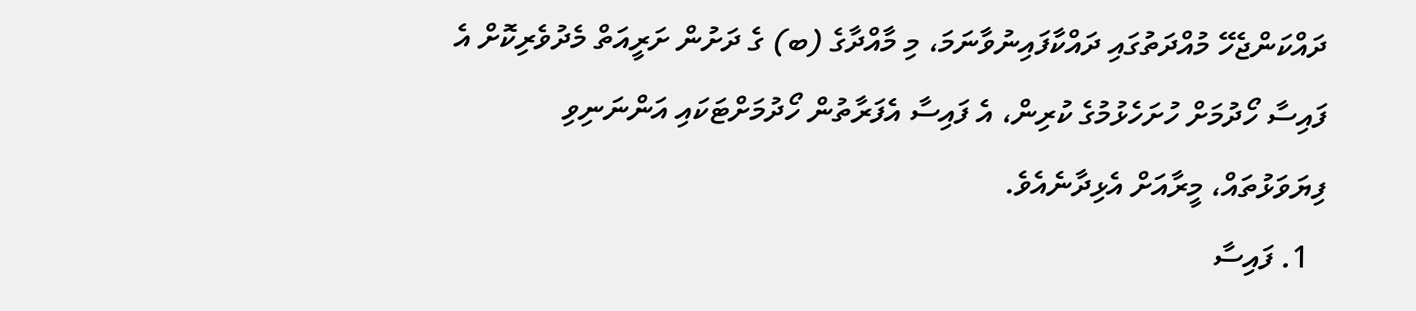ދައްކަންޖެހޭ މުއްދަތުގައި ދައްކާފައިނުވާނަމަ، މި މާއްދާގެ (ބ) ގެ ދަށުން ށަރީއަތް މެދުވެރިކޮށް އެ ފައިސާ ހޯދުމަށް ހުށަހެޅުމުގެ ކުރިން، އެ ފައިސާ އެފަރާތުން ހޯދުމަށްޓަކައި އަންނަނިވި ފިޔަވަޅުތައް، މީރާއަށް އެޅިދާނެއެވެ.
  1. ފައިސާ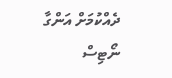ދެއްކުމަށް އަންގާ ނޯޓިސް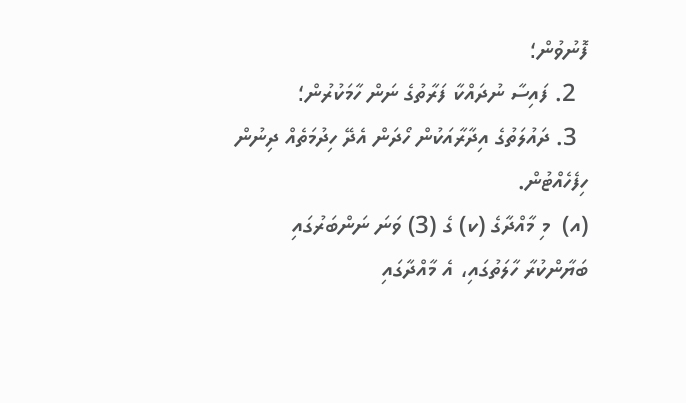ފޮނުވުން؛
  2. ފައިސާ ނުދައްކާ ފަރާތުގެ ނަން ހާމަކުރުން؛
  3. ދައުލަތުގެ އިދާރާއަކުން ހޯދަން އެދޭ ހިދުމަތެއް ދިނުން ހިފެހެއްޓުން.
(އ)  މި މާއްދާގެ (ކ) ގެ (3) ވަނަ ނަންބަރުގައި ބަޔާންކުރާ ހާލަތުގައި، އެ މާއްދާގައި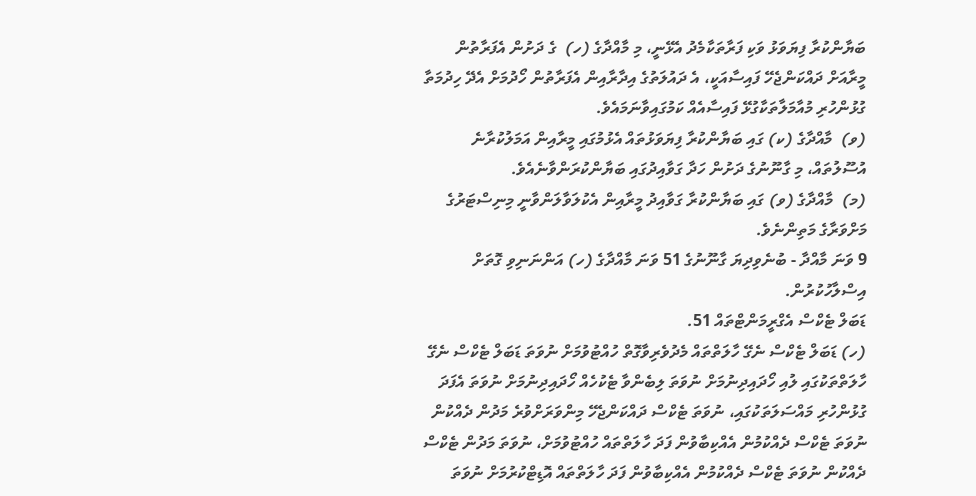ބަޔާންކުރާ ފިޔަވަޅު ވަކި ފަރާތަކާމެދު އެޅޭނީ، މި މާއްދާގެ (ހ)  ގެ ދަށުން އެފަރާތުން މީރާއަށް ދައްކަންޖެހޭ ފައިސާއަކީ، އެ ދައުލަތުގެ އިދާރާއިން އެފަރާތުން ހޯދުމަށް އެދޭ ހިދުމަތާ ގުޅުންހުރި މުއާމަލާތަކާގުޅޭ ފައިސާއެއް ކަމުގައިވާނަމައެވެ.
(ވ)  މާއްދާގެ (ކ) ގައި ބަޔާންކުރާ ފިޔަވަޅުތައް އެޅުމުގައި މީރާއިން އަމަލުކުރާނެ އުސޫލުތައް، މި ގާނޫނުގެ ދަށުން ހަދާ ގަވާއިދުގައި ބަޔާންކުރަންވާނެއެވެ.
(މ)  މާއްދާގެ (ވ) ގައި ބަޔާންކުރާ ގަވާއިދު މީރާއިން އެކުލަވާލަންވާނީ މިނިސްޓަރުގެ މަށްވަރާގެ މަތިންނެވެ.
9 ވަނަ މާއްދާ - ބުނެވިދިޔަ ގާނޫނުގެ 51 ވަނަ މާއްދާގެ (ހ) އަންނަނިވި ގޮތަށް އިސްލާހުކުރުން.
ޑަބަލް ޓެކްސް އެގްރީމަންޓްތައް 51.
(ހ) ޑަބަލް ޓެކްސް ނެގޭ ހާލަތްތައް މެދުވެރިވާގޮތް ހުއްޓުވުމަށް ނުވަތަ ޑަބަލް ޓެކްސް ނެގޭ ހާލަތްތަކުގައި ލުއި ހޯދައިދިނުމަށް ނުވަތަ ލިބެންވާ ޓެކުހެއް ހޯދައިދިނުމަށް ނުވަތަ އެފަދަ ގުޅުންހުރި މައްސަލަތަކުގައި، ނުވަތަ ޓެކްސް ދައްކަންޖެހޭ މިންވަރަށްވުރެ މަދުން ދެއްކުން ނުވަތަ ޓެކްސް ދެއްކުމުން އެއްކިބާވުން ފަދަ ހާލަތްތައް ހުއްޓުވުމަށް، ނުވަތަ މަދުން ޓެކްސް ދެއްކުން ނުވަތަ ޓެކްސް ދެއްކުމުން އެއްކިބާވުން ފަދަ ހާލަތްތައް އޮޑިޓްކުރުމަށް ނުވަތަ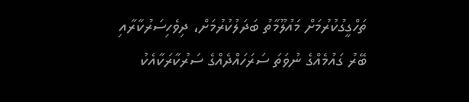ތަހްގީގުކުރުމަށް މައުލޫމާތު ބަދަލުކުރުމަށް، ދިވެހިސަރުކާރާއި ބޭރު ގައުމެއްގެ ނުވަތަ ސަރަހައްދެއްގެ ސަރުކާރަކާއެކު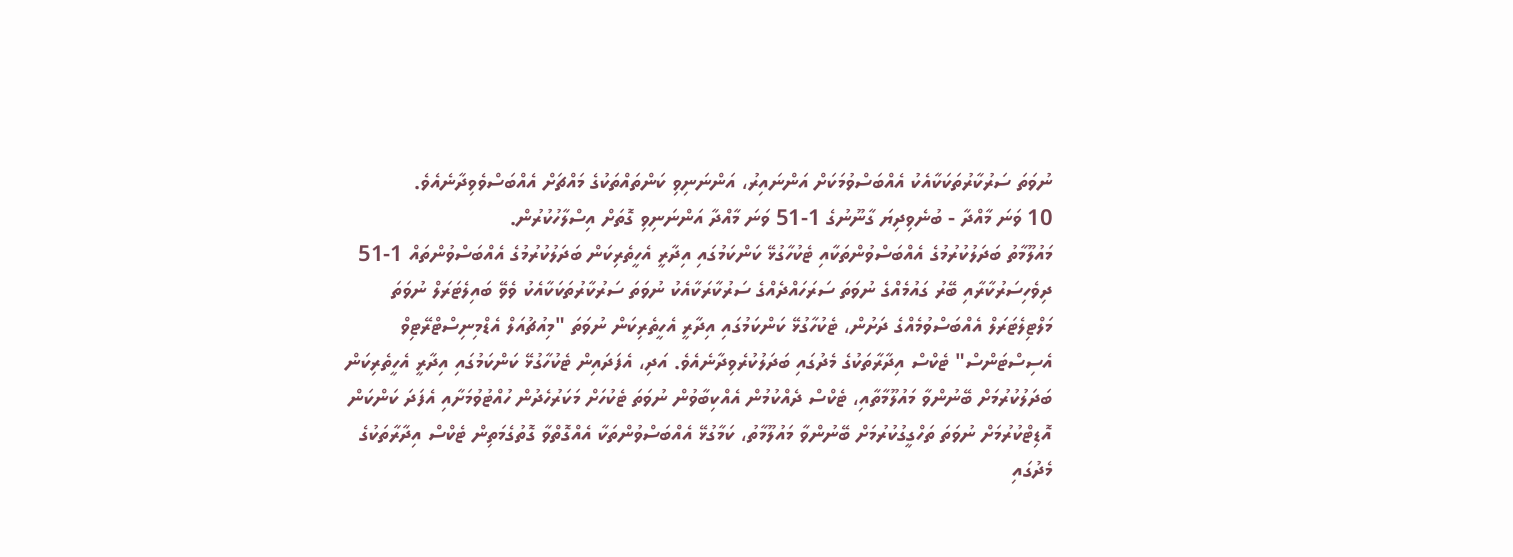ނުވަތަ ސަރުކާރުތަކަކާއެކު އެއްބަސްވުމަކަށް އަންނައިރު، އަންނަނިވި ކަންތައްތަކުގެ މައްޗަށް އެއްބަސްވެވިދާނެއެވެ.
10 ވަނަ މާއްދާ - ބުނެވިދިޔަ ގާނޫނުގެ 1-51 ވަނަ މާއްދާ އަންނަނިވި ގޮތަށް އިސްލާހުކުރުން.
މައުލޫމާތު ބަދަލުކުރުމުގެ އެއްބަސްވުންތަކާއި ޓެކުހާގުޅޭ ކަންކަމުގައި އިދާރީ އެހީތެރިކަން ބަދަލުކުރުމުގެ އެއްބަސްވުންތައް 1-51
ދިވެހިސަރުކާރާއި ބޭރު ގައުމެއްގެ ނުވަތަ ސަރަހައްދެއްގެ ސަރުކާރަކާއެކު ނުވަތަ ސަރުކާރުތަކަކާއެކު ވެވޭ ބައިލެޓަރަލް ނުވަތަ މަލްޓިލެޓަރަލް އެއްބަސްވުމެއްގެ ދަށުން، ޓެކުހާގުޅޭ ކަންކަމުގައި އިދާރީ އެހީތެރިކަން ނުވަތަ "މިއުޗުއަލް އެޑްމިނިސްޓްރޭޓިވް އެސިސްޓަންސް" ޓެކްސް އިދާރާތަކުގެ މެދުގައި ބަދަލުކުރެވިދާނެއެވެ. އަދި، އެފަދައިން ޓެކުހާގުޅޭ ކަންކަމުގައި އިދާރީ އެހީތެރިކަން ބަދަލުކުރުމަށް ބޭނުންވާ މައުލޫމާތާއި، ޓެކްސް ދެއްކުމުން އެއްކިބާވުން ނުވަތަ ޓެކުހަށް މަކަރުހެދުން ހުއްޓުވުމަށާއި އެފަދަ ކަންކަން އޮޑިޓްކުރުމަށް ނުވަތަ ތަހްގީގުކުރުމަށް ބޭނުންވާ މައުލޫމާތު، ކަމާގުޅޭ އެއްބަސްވުންތަކާ އެއްގޮތްވާ ގޮތުގެމަތިން ޓެކްސް އިދާރާތަކުގެ މެދުގައި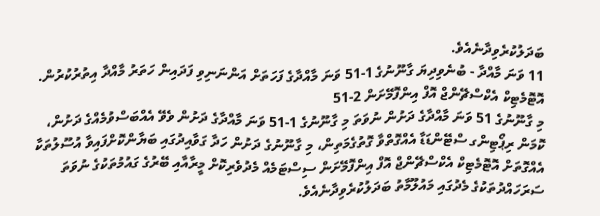ބަދަލުކުރެވިދާނެއެވެ.
11 ވަނަ މާއްދާ - ބުނެވިދިޔަ ގާނޫނުގެ 1-51 ވަނަ މާއްދާގެ ފަހަތަށް އަންނަނިވި ފަދައިން ހަތަރު މާއްދާ އިތުރުކުރުން.
އޮޓޮމެޓިކް އެކްސްޗޭންޖް އޮފް އިންފޮމޭށަން 2-51
މި ގާނޫނުގެ 51 ވަނަ މާއްދާގެ ދަށުން ނުވަތަ މި ގާނޫނުގެ 1-51 ވަނަ މާއްދާގެ ދަށުން ވެވޭ އެއްބަސްވުމެއްގެ ދަށުން، ކޮމަން ރިޕޯޓިންގ ސްޓޭންޑަޑާ އެއްގޮތްވާ ގޮތުގެމަތިން، މި ގާނޫނުގެ ދަށުން ހަދާ ގަވާއިދުގައި ބަޔާންކޮށްފައިވާ އުސޫލުތަކާ އެއްގޮތަށް އޮޓޮމެޓިކް އެކްސްޗޭންޖް އޮފް އިންފޮމޭށަން ސިސްޓަމެއް މެދުވެރިކޮށް މީރާއާއި ބޭރުގެ ގައުމުތަކުގެ ނުވަތަ ސަރަހައްދުތަކުގެ މެދުގައި މައުލޫމާތު ބަދަލުކުރެވިދާނެއެވެ.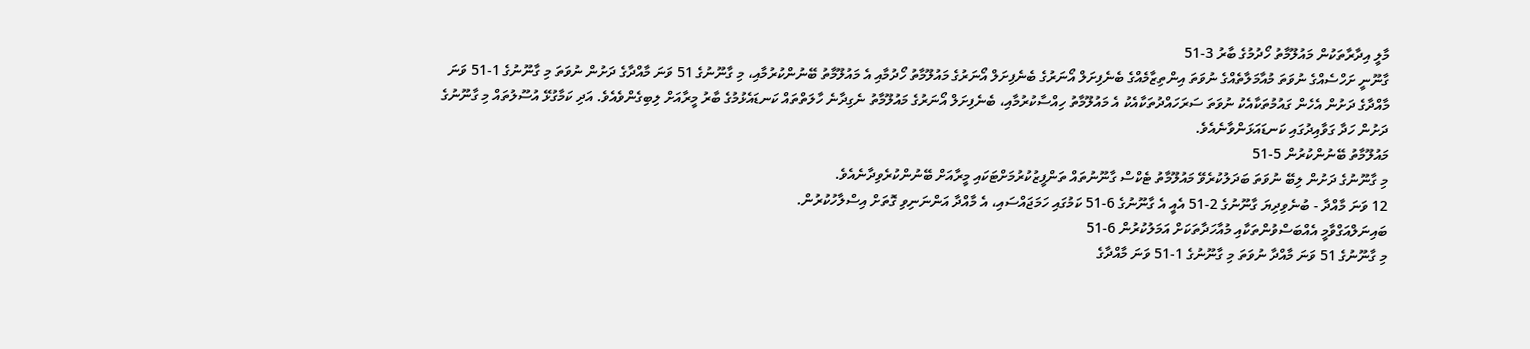މާލީ އިދާރާތަކުން މައުލޫމާތު ހޯދުމުގެ ބާރު 3-51
ގާނޫނީ ށަހްސެއްގެ ނުވަތަ މުއާމަލާތެއްގެ ނުވަތަ އިންތިޒާމެއްގެ ބެނެފިށަލް އޯނަރުގެ ބެނެފިށަލް އޯނަރުގެ މައުލޫމާތު ހޯދުމާއި އެ މައުލޫމާތު ބޭނުންކުރުމާއި، މި ގާނޫނުގެ 51 ވަނަ މާއްދާގެ ދަށުން ނުވަތަ މި ގާނޫނުގެ 1-51 ވަނަ މާއްދާގެ ދަށުން އެހެން ގައުމުތަކާއެކު ނުވަތަ ސަރަހައްދުތަކާއެކު އެ މައުލޫމާތު ހިއްސާކުރުމާއި، ބެނެފިށަލް އޯނަރުގެ މައުލޫމާތު ނެގިދާނެ ހާލަތްތައް ކަނޑައެޅުމުގެ ބާރު މީރާއަށް ލިބިގެންވެއެވެ. އަދި ކަމާގުޅޭ އުސޫލުތައް މި ގާނޫނުގެ ދަށުން ހަދާ ގަވާއިދުގައި ކަނޑައަޅަންވާނެއެވެ.
މައުލޫމާތު ބޭނުންކުރުން 5-51
މި ގާނޫނުގެ ދަށުން ލިބޭ ނުވަތަ ބަދަލުކުރެވޭ މައުލޫމާތު ޓެކްސް ގާނޫނުތައް ތަންފީޒުކުރުމަށްޓަކައި މީރާއަށް ބޭނުންކުރެވިދާނެއެވެ.
12 ވަނަ މާއްދާ - ބުނެވިދިޔަ ގާނޫނުގެ 2-51 އެއީ އެ ގާނޫނުގެ 6-51 ކަމުގައި ހަމަޖައްސައި، އެ މާއްދާ އަންނަނިވި ގޮތަށް އިސްލާހުކުރުން.
ބައިނަލްއަގްވާމީ އެއްބަސްވުންތަކާއި މުއާހަދާތަކަށް އަމަލުކުރުން 6-51
މި ގާނޫނުގެ 51 ވަނަ މާއްދާ ނުވަތަ މި ގާނޫނުގެ 1-51 ވަނަ މާއްދާގެ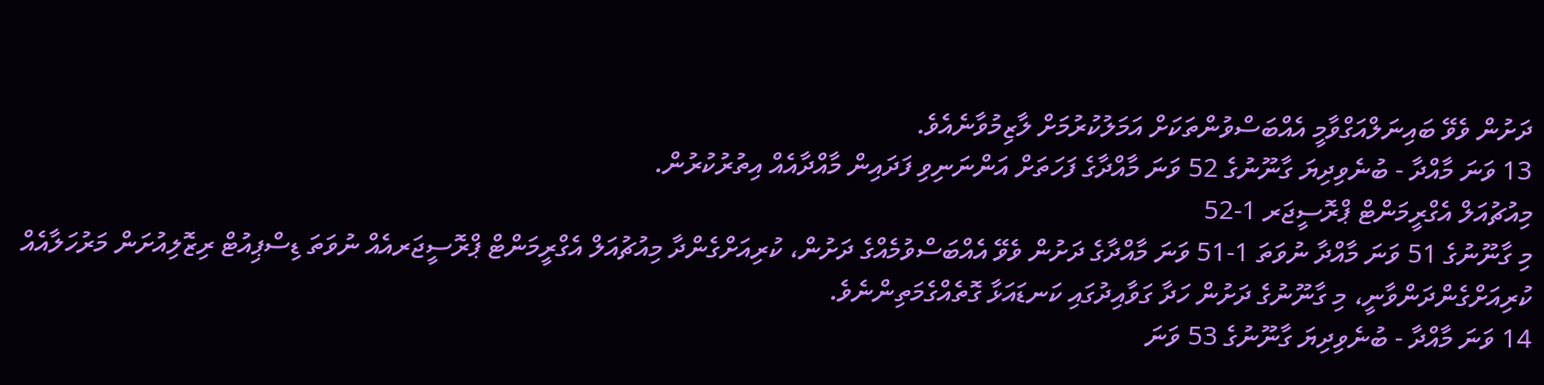ދަށުން ވެވޭ ބައިނަލްއަގްވާމީ އެއްބަސްވުންތަކަށް އަމަލުކުރުމަށް ލާޒިމުވާނެއެވެ.
13 ވަނަ މާއްދާ - ބުނެވިދިޔަ ގާނޫނުގެ 52 ވަނަ މާއްދާގެ ފަހަތަށް އަންނަނިވި ފަދައިން މާއްދާއެއް އިތުރުކުރުން.
މިއުޗުއަލް އެގްރީމަންޓް ޕްރޮސީޖަރ 1-52
މި ގާނޫނުގެ 51 ވަނަ މާއްދާ ނުވަތަ 1-51 ވަނަ މާއްދާގެ ދަށުން ވެވޭ އެއްބަސްވުމެއްގެ ދަށުން، ކުރިއަށްގެންދާ މިއުޗުއަލް އެގްރީމަންޓް ޕްރޮސީޖަރއެއް ނުވަތަ ޑިސްޕިއުޓް ރިޒޮލިއުށަން މަރުހަލާއެއް ކުރިއަށްގެންދަންވާނީ، މި ގާނޫނުގެ ދަށުން ހަދާ ގަވާއިދުގައި ކަނޑައަޅާ ގޮތެއްގެމަތިންނެވެ.
14 ވަނަ މާއްދާ - ބުނެވިދިޔަ ގާނޫނުގެ 53 ވަނަ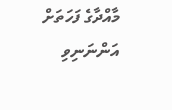މާއްދާގެ ފަހަތަށް އަންނަނިވި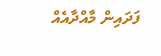ފަދައިން މާއްދާއެއް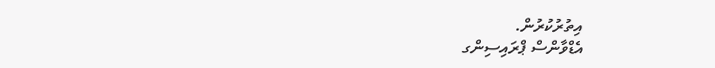އިތުރުކުރުން.
އެޑްވާންސް ޕްރައިސިންގ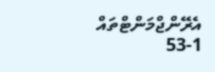އެރޭންޖްމަންޓްތައް 1-53